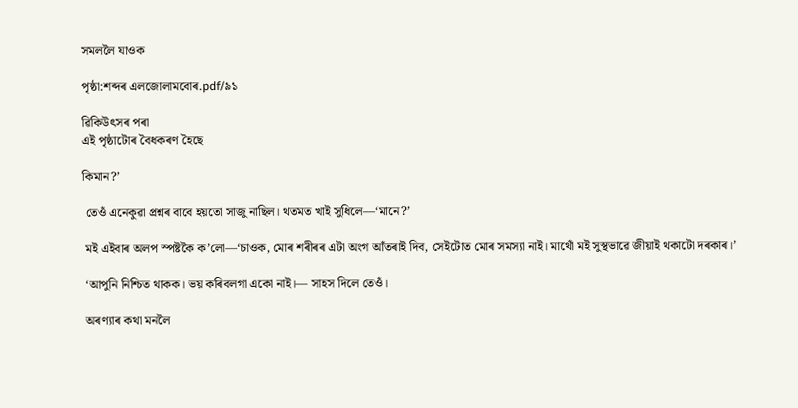সমললৈ যাওক

পৃষ্ঠা:শব্দৰ এলজোলামবোৰ.pdf/৯১

ৱিকিউৎসৰ পৰা
এই পৃষ্ঠাটোৰ বৈধকৰণ হৈছে

কিমান?’

 তেওঁ এনেকুৱা প্ৰশ্নৰ বাবে হয়তো সাজু নাছিল। থতমত খাই সুধিলে—‘মানে?’

 মই এইবাৰ অলপ স্পষ্টকৈ ক’লো—‘চাওক, মোৰ শৰীৰৰ এটা অংগ আঁতৰাই দিব, সেইটোত মোৰ সমস্যা নাই। মাথোঁ মই সুস্থভাৱে জীয়াই থকাটো দৰকাৰ।’

 ‘আপুনি নিশ্চিত থাকক। ভয় কৰিবলগা একো নাই।— সাহস দিলে তেওঁ।

 অৰণ্যাৰ কথা মনলৈ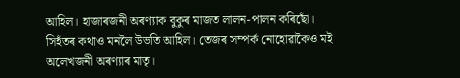আহিল। হাজাৰজনী অৰণ্যাক বুকুৰ মাজত লালন-পালন কৰিছোঁ। সিহঁতৰ কথাও মনলৈ উভতি আহিল। তেজৰ সম্পৰ্ক নোহোৱাকৈও মই অলেখজনী অৰণ্যাৰ মাতৃ।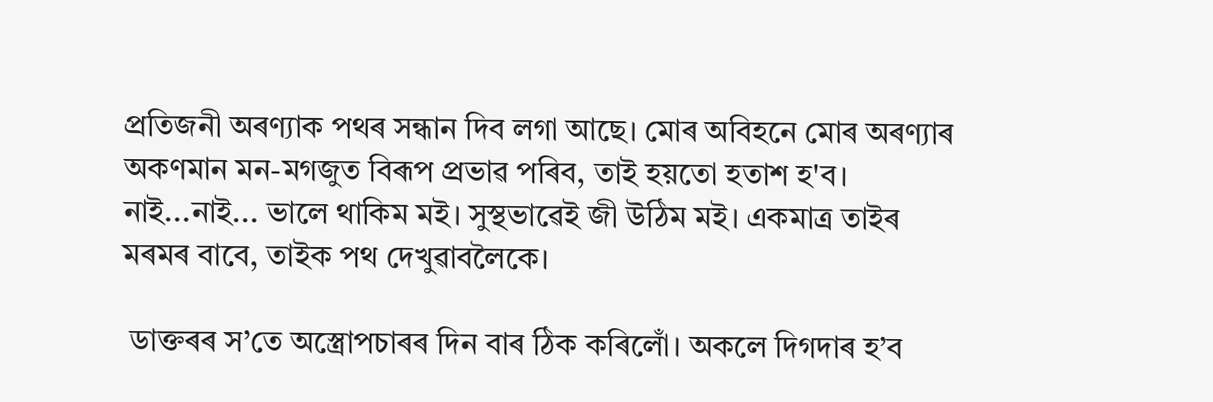প্ৰতিজনী অৰণ্যাক পথৰ সন্ধান দিব লগা আছে। মোৰ অবিহনে মোৰ অৰণ্যাৰ অকণমান মন-মগজুত বিৰূপ প্ৰভাৱ পৰিব, তাই হয়তো হতাশ হ'ব। নাই...নাই... ভালে থাকিম মই। সুস্থভাৱেই জী উঠিম মই। একমাত্ৰ তাইৰ মৰমৰ বাবে, তাইক পথ দেখুৱাবলৈকে।

 ডাক্তৰৰ স’তে অস্ত্ৰোপচাৰৰ দিন বাৰ ঠিক কৰিলোঁ। অকলে দিগদাৰ হ’ব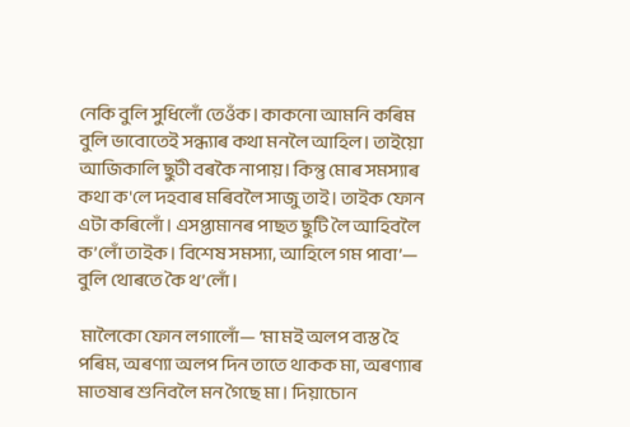নেকি বুলি সুধিলোঁ তেওঁক। কাকনো আমনি কৰিম বুলি ভাবোতেই সন্ধ্যাৰ কথা মনলৈ আহিল। তাইয়ো আজিকালি ছুটী বৰকৈ নাপায়। কিন্তু মোৰ সমস্যাৰ কথা ক'লে দহবাৰ মৰিবলৈ সাজু তাই। তাইক ফোন এটা কৰিলোঁ। এসপ্তামানৰ পাছত ছুটি লৈ আহিবলৈ ক’লোঁ তাইক। বিশেষ সমস্যা, আহিলে গম পাবা’— বুলি থোৰতে কৈ থ’লোঁ।

 মালৈকো ফোন লগালোঁ— ‘মা মই অলপ ব্যস্ত হৈ পৰিম, অৰণ্যা অলপ দিন তাতে থাকক মা, অৰণ্যাৰ মাতষাৰ শুনিবলৈ মন গৈছে মা। দিয়াচোন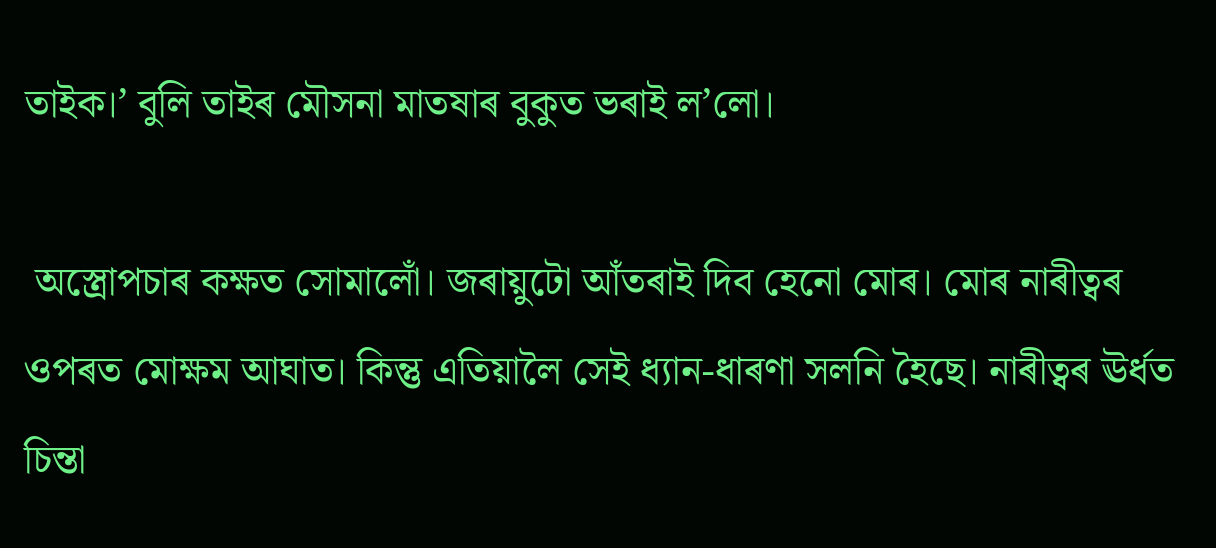তাইক।’ বুলি তাইৰ মৌসনা মাতষাৰ বুকুত ভৰাই ল’লো।

 অস্ত্ৰোপচাৰ কক্ষত সোমালোঁ। জৰায়ুটো আঁতৰাই দিব হেনো মোৰ। মোৰ নাৰীত্বৰ ওপৰত মোক্ষম আঘাত। কিন্তু এতিয়ালৈ সেই ধ্যান-ধাৰণা সলনি হৈছে। নাৰীত্বৰ ঊৰ্ধত চিন্তা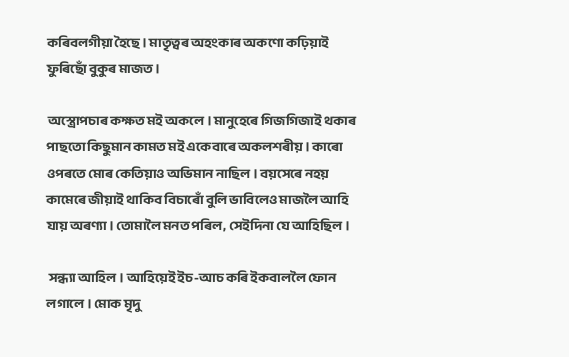কৰিবলগীয়া হৈছে। মাতৃত্বৰ অহংকাৰ অকণো কঢ়িয়াই ফুৰিছোঁ বুকুৰ মাজত।

 অস্ত্ৰোপচাৰ কক্ষত মই অকলে। মানুহেৰে গিজগিজাই থকাৰ পাছতো কিছুমান কামত মই একেবাৰে অকলশৰীয়। কাৰো ওপৰতে মোৰ কেতিয়াও অভিমান নাছিল। বয়সেৰে নহয় কামেৰে জীয়াই থাকিব বিচাৰোঁ বুলি ভাবিলেও মাজলৈ আহি যায় অৰণ্যা। তোমালৈ মনত পৰিল, সেইদিনা যে আহিছিল।

 সন্ধ্যা আহিল। আহিয়েই ইচ-আচ কৰি ইকবাললৈ ফোন লগালে। মোক মৃদু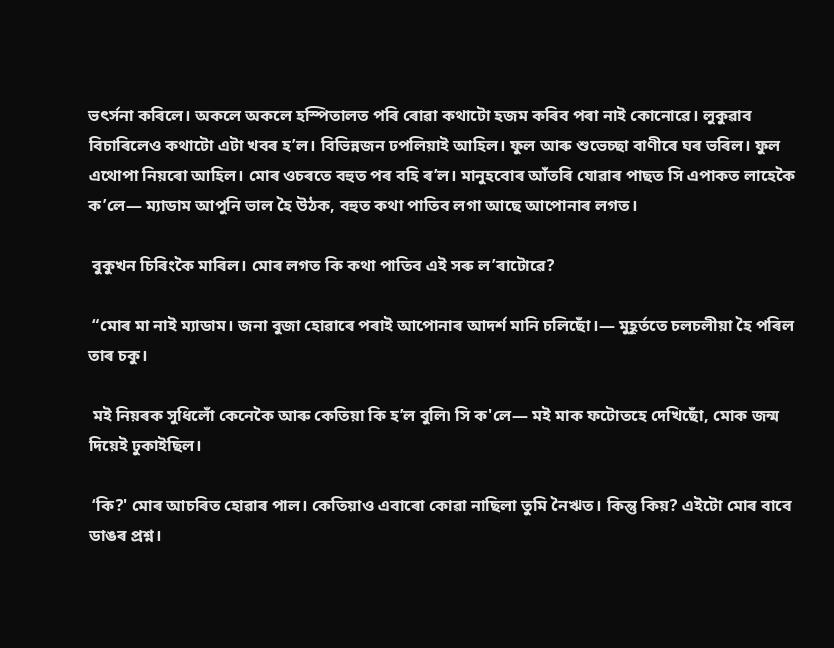ভৎৰ্সনা কৰিলে। অকলে অকলে হস্পিতালত পৰি ৰোৱা কথাটো হজম কৰিব পৰা নাই কোনোৱে। লুকুৱাব বিচাৰিলেও কথাটো এটা খবৰ হ’ল। বিভিন্নজন ঢপলিয়াই আহিল। ফুল আৰু শুভেচ্ছা বাণীৰে ঘৰ ভৰিল। ফুল এথোপা নিয়ৰো আহিল। মোৰ ওচৰতে বহুত পৰ বহি ৰ’ল। মানুহবোৰ আঁতৰি যোৱাৰ পাছত সি এপাকত লাহেকৈ ক’লে— ম্যাডাম আপুনি ভাল হৈ উঠক, বহুত কথা পাতিব লগা আছে আপোনাৰ লগত।

 বুকুখন চিৰিংকৈ মাৰিল। মোৰ লগত কি কথা পাতিব এই সৰু ল’ৰাটোৱে?

 “মোৰ মা নাই ম্যাডাম। জনা বুজা হোৱাৰে পৰাই আপোনাৰ আদৰ্শ মানি চলিছোঁ।— মুহূৰ্ততে চলচলীয়া হৈ পৰিল তাৰ চকু।

 মই নিয়ৰক সুধিলোঁ কেনেকৈ আৰু কেতিয়া কি হ’ল বুলি৷ সি ক'লে— মই মাক ফটোতহে দেখিছোঁ, মোক জন্ম দিয়েই ঢুকাইছিল।

 ‘কি?' মোৰ আচৰিত হোৱাৰ পাল। কেতিয়াও এবাৰো কোৱা নাছিলা তুমি নৈঋত। কিন্তু কিয়? এইটো মোৰ বাবে ডাঙৰ প্ৰশ্ন।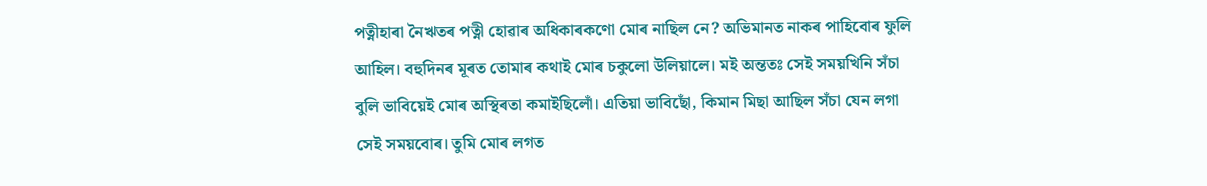পত্নীহাৰা নৈঋতৰ পত্নী হোৱাৰ অধিকাৰকণো মোৰ নাছিল নে? অভিমানত নাকৰ পাহিবোৰ ফুলি আহিল। বহুদিনৰ মূৰত তোমাৰ কথাই মোৰ চকুলো উলিয়ালে। মই অন্ততঃ সেই সময়খিনি সঁচা বুলি ভাবিয়েই মোৰ অস্থিৰতা কমাইছিলোঁ। এতিয়া ভাবিছোঁ, কিমান মিছা আছিল সঁচা যেন লগা সেই সময়বোৰ। তুমি মোৰ লগত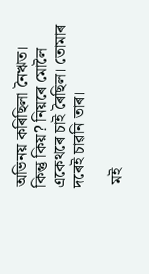অভিনয় কৰিছিলা নৈঋত। কিন্তু কিয়? নিয়ৰে মোলৈ একেথৰে চাই ৰৈছিল। তোমাৰ দৰেই চাৱনি তাৰ।

 মই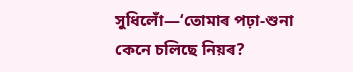সুধিলোঁ—‘তোমাৰ পঢ়া-শুনা কেনে চলিছে নিয়ৰ?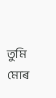তুমি মোৰ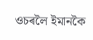ওচৰলৈ ইমানকৈ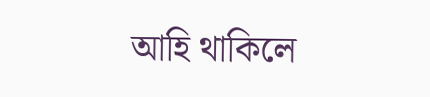আহি থাকিলে